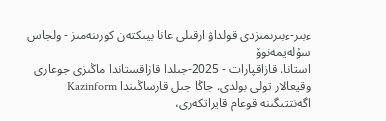ءبىر-ءبىرىمىزدى قولداۋ ارقىلى عانا بيىكتەن كورىنەمىز - ولجاس سۇلەيمەنوۆ
استانا. قازاقپارات - 2025-جىلدا قازاقستاندا ماڭىزى جوعارى وقيعالار تولى بولدى. جاڭا جىل قارساڭىندا Kazinform اگەنتتىگىنە قوعام قايراتكەرى،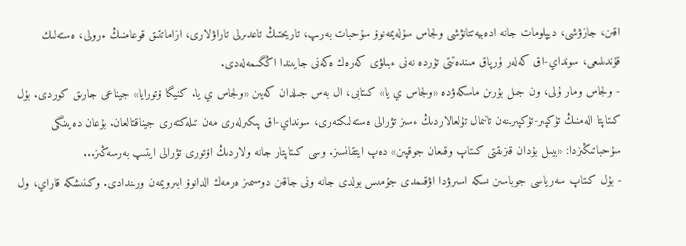اقىن، جازۋشى، ديپلومات جانە ادەبيەتتانۋشى ولجاس سۇلەيمەنوۆ سۇحبات بەرىپ، تاريحتىڭ تاعدىرلى تاراۋلارى، ازاماتتىق قوعامنىڭ ءرولى، ەستەلىك قۇندىلىعى، سونداي-اق كەلەر ۇرپاق مىندەتتى تۇردە نەنى ءبىلۋى كەرەك ەكەنى جايىندا اڭگىمەلەدى.
- ولجاس ومار ۇلى، ون جىل بۇرىن ماسكەۋدە «ولجاس ي يا» كىتابى، ال بەس جىلدان كەيىن «ولجاس ي يا. كنيگا ۆتورايا» جيناعى جارىق كوردى. بۇل كىتاپتا الەمنىڭ تۇكپىر-تۇكپىرىنەن تانىمال تۇلعالاردىڭ ءسىز تۋرالى ەستەلىكتەرى، سونداي-اق پىكىرلەرى مەن تىلەكتەرى جيناقتالعان. بۇعان دەيىنگى سۇحباتىڭىزدا: «بيىل بۇدان قىزىقتى كىتاپ وقىعان جوقپىن» دەپ ايتقانسىز. وسى كىتاپتار جانە ولاردىڭ اۆتورى تۋرالى ايتىپ بەرسەڭىز...
- بۇل كىتاپ سەرياسى جوباسىن ىسكە اسىرۋدا اۋقىمدى جۇمىس بولدى جانە ونى جاقىن دوسىمىز ەرمەك الدانوۆ ابىرويمەن ورىندادى. وكىنىشكە قاراي، ول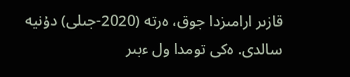قازىر ارامىزدا جوق، ەرتە (2020-جىلى) دۇنيە سالدى. ەكى تومدا ول ءبىر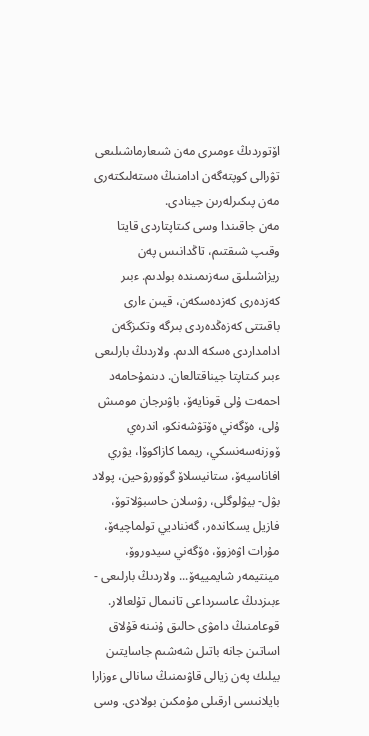اۆتوردىڭ ءومىرى مەن شىعارماشىلىعى تۋرالى كوپتەگەن ادامنىڭ ەستەلىكتەرى مەن پىكىرلەرىن جينادى.
مەن جاقىندا وسى كىتاپتاردى قايتا وقىپ شىقتىم، تاڭدانىس پەن ريزاشىلىق سەزىمىندە بولدىم. ءبىر كەزدەرى كەزدەسكەن، قيىن ءارى باقىتتى كەزەڭدەردى بىرگە وتكىزگەن ادامداردى ەسكە الدىم. ولاردىڭ بارلىعى ءبىر كىتاپتا جيناقتالعان. دىنمۇحامەد احمەت ۇلى قونايەۆ، باۋىرجان مومىش ۇلى، ەۆگەني ەۆتۋشەنكو، اندرەي ۆوزنەسەنسكي، ريمما كازاكوۆا، يۋري افاناسيەۆ، ستانيسلاۆ گوۆورۋحين، پولاد بۋل- بيۋلوگلى، رۋسلان حاسبۋلاتوۆ، فازيل يسكاندەر، گەنناديي تولماچيەۆ، مۇرات اۋەزوۆ، ەۆگەني سيدوروۆ، مينتيمەر شايمييەۆ... ولاردىڭ بارلىعى - ءبىزدىڭ عاسىرداعى تانىمال تۇلعالار.
قوعامنىڭ دامۋى حالىق ۇنىنە قۇلاق اساتىن جانە باتىل شەشىم جاسايتىن بيلىك پەن زيالى قاۋىمنىڭ سانالى ءوزارا بايلانىسى ارقىلى مۇمكىن بولادى. وسى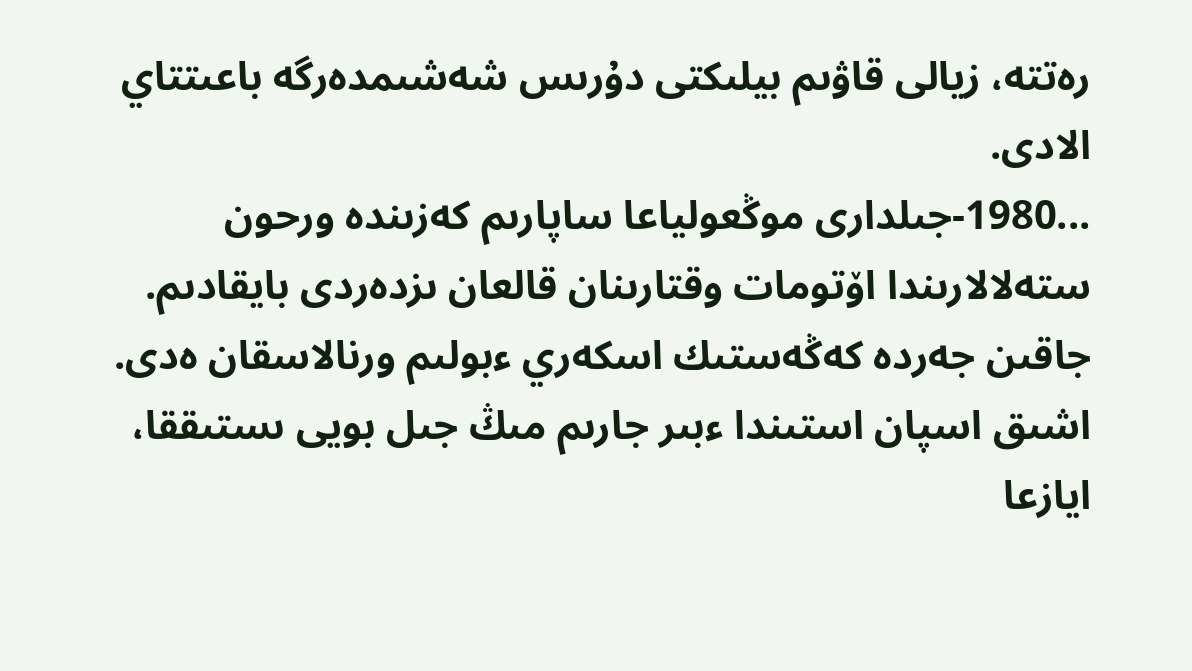رەتتە، زيالى قاۋىم بيلىكتى دۇرىس شەشىمدەرگە باعىتتاي الادى.
...1980-جىلدارى موڭعولياعا ساپارىم كەزىندە ورحون ستەلالارىندا اۆتومات وقتارىنان قالعان ىزدەردى بايقادىم. جاقىن جەردە كەڭەستىك اسكەري ءبولىم ورنالاسقان ەدى. اشىق اسپان استىندا ءبىر جارىم مىڭ جىل بويى ىستىققا، ايازعا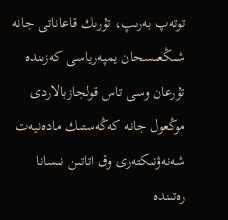توتەپ بەرىپ، تۇرىك قاعاناتى جانە شىڭعىسحان يمپەرياسى كەزىندە تۇرعان وسى تاس قولجازبالاردى موڭعول جانە كەڭەستىك مادەنيەت شەنەۋنىكتەرى وق اتاتىن نىسانا رەتىندە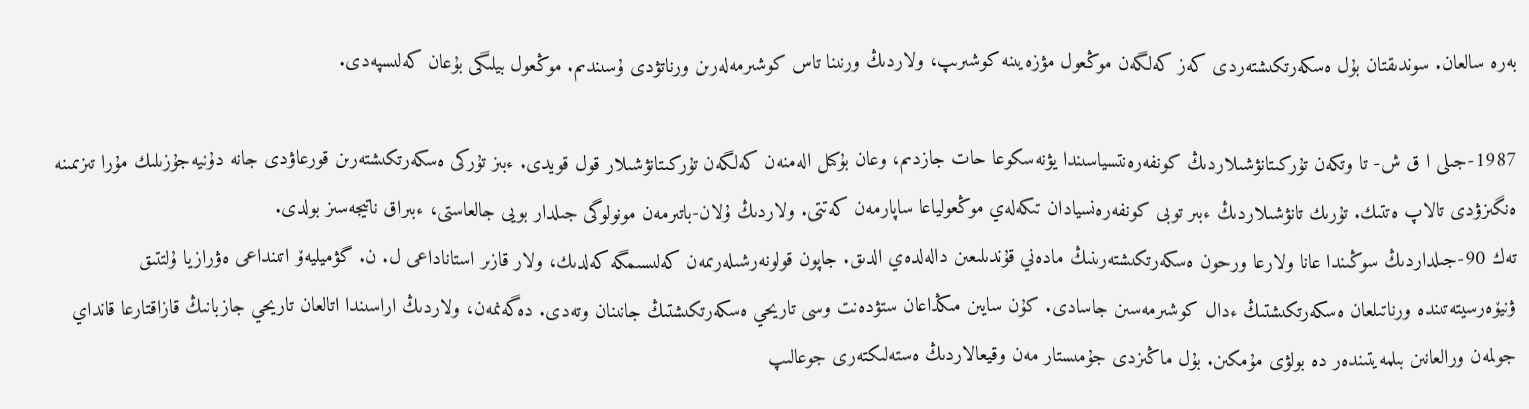بەرە سالعان. سوندىقتان بۇل ەسكەرتكىشتەردى كەز كەلگەن موڭعول مۋزەيىنە كوشىرىپ، ولاردىڭ ورنىنا تاس كوشىرمەلەرىن ورناتۋدى ۇسىندىم. موڭعول بيلىگى بۇعان كەلىسپەدى.

1987-جىلى ا ق ش- تا وتكەن تۇركىتانۋشىلاردىڭ كونفەرەنتسياسىندا يۋنەسكوعا حات جازدىم، وعان بۇكىل الەمنەن كەلگەن تۇركىتانۋشىلار قول قويدى. ءبىز تۇركى ەسكەرتكىشتەرىن قورعاۋدى جانە دۇنيەجۇزىلىك مۇرا تىزىمىنە ەنگىزۋدى تالاپ ەتتىك. تۇرىك تانۋشىلاردىڭ ءبىر توبى كونفەرەنسيادان تىكەلەي موڭعولياعا ساپارمەن كەتتى. ولاردىڭ ۇلان-باتىرمەن مونولوگى جىلدار بويى جالعاستى، ءبىراق ناتيجەسىز بولدى.
تەك 90-جىلداردىڭ سوڭىندا عانا ولارعا ورحون ەسكەرتكىشتەرىنىڭ مادەني قۇندىلىعىن دالەلدەي الدىق. جاپون قولونەرشىلەرىمەن كەلىسىمگە كەلدىك، ولار قازىر استاناداعى ل. ن. گۋميليەۆ اتىنداعى ەۋرازيا ۇلتتىق ۋنيۆەرسيتەتىندە ورناتىلعان ەسكەرتكىشتىڭ ءدال كوشىرمەسىن جاسادى. كۇن سايىن مىڭداعان ستۋدەنت وسى تاريحي ەسكەرتكىشتىڭ جانىنان وتەدى. دەگەنمەن، ولاردىڭ اراسىندا اتالعان تاريحي جازبانىڭ قازاقتارعا قانداي جولمەن ورالعانىن بىلمەيتىندەر دە بولۋى مۇمكىن. بۇل ماڭىزدى جۇمىستار مەن وقيعالاردىڭ ەستەلىكتەرى جوعالىپ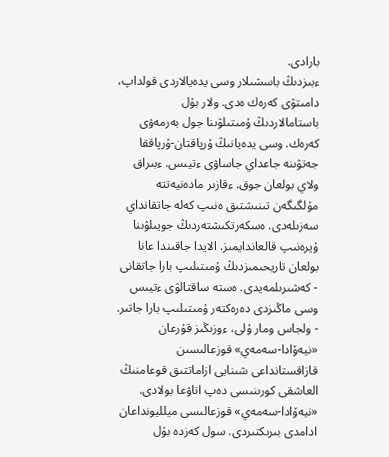بارادى.
ءبىزدىڭ باسشىلار وسى يدەيالاردى قولداپ، دامىتۋى كەرەك ەدى. ولار بۇل باستامالاردىڭ ۇمىتىلۋىنا جول بەرمەۋى كەرەك. وسى يدەيانىڭ ۇرپاقتان-ۇرپاققا جەتۋىنە جاعداي جاساۋى ءتيىس. ءبىراق ولاي بولعان جوق. ءقازىر مادەنيەتتە مۇلگىگەن تىنىشتىق ەنىپ كەلە جاتقانداي سەزىلەدى. ەسكەرتكىشتەردىڭ جويىلۋىنا ۇيرەنىپ قالعاندايمىز. الايدا جاقىندا عانا بولعان تاريحىمىزدىڭ ۇمىتىلىپ بارا جاتقانى - كەشىرىلمەيدى. ەستە ساقتالۋى ءتيىس وسى ماڭىزدى دەرەكتەر ۇمىتىلىپ بارا جاتىر.
- ولجاس ومار ۇلى، ءوزىڭىز قۇرعان «نيەۆادا-سەمەي» قوزعالىسىن قازاقستانداعى شىنايى ازاماتتىق قوعامنىڭ العاشقى كورىنىسى دەپ اتاۋعا بولادى. «نيەۆادا-سەمەي» قوزعالىسى ميلليونداعان ادامدى بىرىكتىردى. سول كەزدە بۇل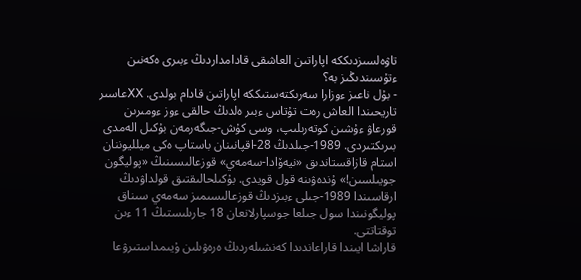تاۋەلسىزدىككە اپاراتىن العاشقى قادامداردىڭ ءبىرى ەكەنىن ءتۇسىندىڭىز بە؟
- بۇل ناعىز ءوزارا سەرىكتەستىككە اپاراتىن قادام بولدى. ⅩⅩعاسىر تاريحىندا العاش رەت تۇتاس ءبىر ەلدىڭ حالقى ءوز ءومىرىن قورعاۋ ءۇشىن كوتەرىلىپ، وسى كۇش-جىگەرمەن بۇكىل الەمدى بىرىكتىردى. 1989-جىلدىڭ 28-اقپانىنان باستاپ ەكى ميلليوننان استام قازاقستاندىق «نيەۆادا-سەمەي» قوزعالىسىنىڭ «پوليگون جويىلسىن!» ۇندەۋىنە قول قويدى. بۇكىلحالىقتىق قولداۋدىڭ ارقاسىندا 1989-جىلى ءبىزدىڭ قوزعالىسىمىز سەمەي سىناق پوليگونىندا سول جىلعا جوسپارلانعان 18 جارىلىستىڭ 11 ءىن توقتاتتى.
قاراشا ايىندا قاراعاندىدا كەنشىلەردىڭ ەرەۋىلىن ۇيىمداستىرۋعا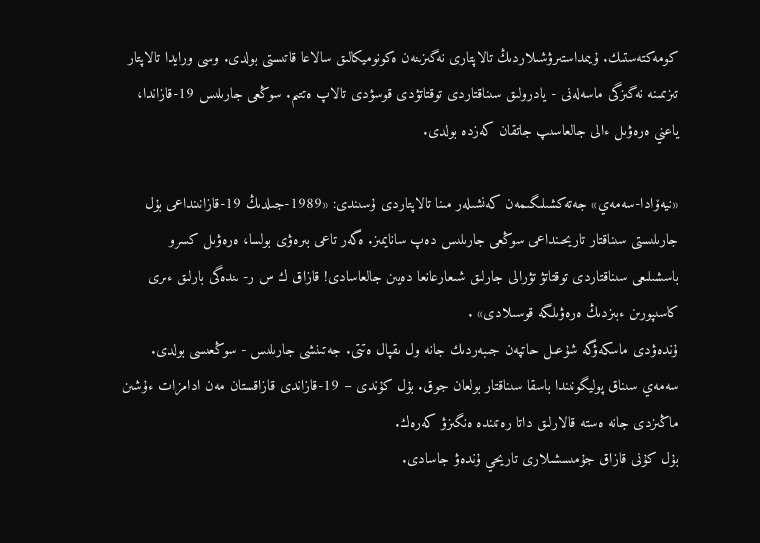كومەكتەستىك. ۇيىمداستىرۋشىلاردىڭ تالاپتارى نەگىزىنەن ەكونوميكالىق سالاعا قاتىستى بولدى. وسى ورايدا تالاپتار تىزىمىنە نەگىزگى ماسەلەنى - يادرولىق سىناقتاردى توقتاتۋدى قوسۋدى تالاپ ەتتىم. سوڭعى جارىلىس 19-قازاندا، ياعني ەرەۋىل ءالى جالعاسىپ جاتقان كەزدە بولدى.

«نيەۆادا-سەمەي» جەتەكشىلىگىمەن كەنشىلەر مىنا تالاپتاردى ۇسىندى: «1989-جىلدىڭ 19-قازانىنداعى بۇل جارىلىستى سىناقتار تاريحىنداعى سوڭعى جارىلىس دەپ سانايمىز. ەگەر تاعى بىرەۋى بولسا، ەرەۋىل كسرو باسشىلىعى سىناقتاردى توقتاتۋ تۋرالى جارلىق شىعارعانعا دەيىن جالعاسادى! قازاق ك س ر- ىندەگى بارلىق ءىرى كاسىپورىن ءبىزدىڭ ەرەۋىلگە قوسىلادى» .
ۇندەۋدى ماسكەۋگە شۇعىل حاتپەن جىبەردىك جانە ول ىقپال ەتتى. جەتىنشى جارىلىس - سوڭعىسى بولدى. سەمەي سىناق پوليگونىندا باسقا سىناقتار بولعان جوق. بۇل كۇندى – 19-قازاندى قازاقستان مەن ادامزات ءۇشىن ماڭىزدى جانە ەستە قالارلىق داتا رەتىندە ەنگىزۋ كەرەك.
بۇل كۇنى قازاق جۇمىسشىلارى تاريحي ۇندەۋ جاسادى.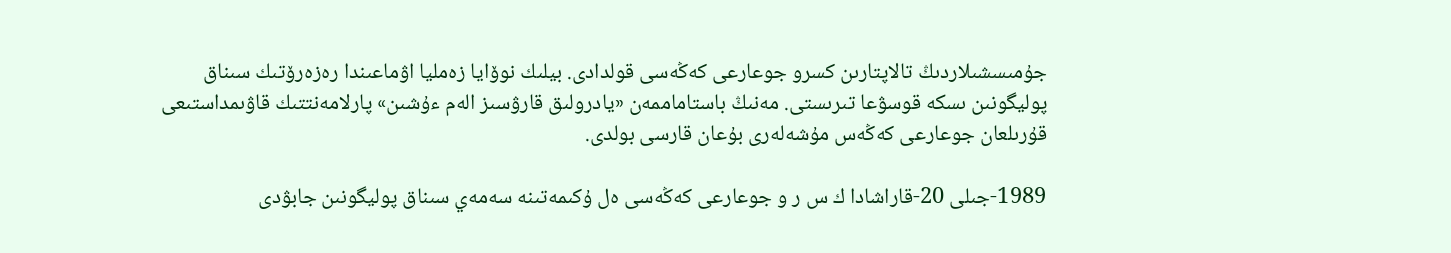جۇمىسشىلاردىڭ تالاپتارىن كسرو جوعارعى كەڭەسى قولدادى. بيلىك نوۆايا زەمليا اۋماعىندا رەزەرۆتىك سىناق پوليگونىن ىسكە قوسۋعا تىرىستى. مەنىڭ باستاماممەن «يادرولىق قارۋسىز الەم ءۇشىن» پارلامەنتتىك قاۋىمداستىعى قۇرىلعان جوعارعى كەڭەس مۇشەلەرى بۇعان قارسى بولدى.

1989-جىلى 20-قاراشادا ك س ر و جوعارعى كەڭەسى ەل ۇكىمەتىنە سەمەي سىناق پوليگونىن جابۋدى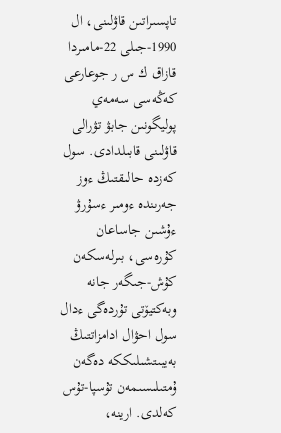تاپسىراتىن قاۋلىنى، ال 1990-جىلى 22-مامىردا قازاق ك س ر جوعارعى كەڭەسى سەمەي پوليگونىن جابۋ تۋرالى قاۋلىنى قابىلدادى. سول كەزدە حالىقتىڭ ءوز جەرىندە ءومىر ءسۇرۋ ءۇشىن جاساعان كۇرەسى، بىرلەسكەن كۇش-جىگەر جانە وبەكتيۆتى تۇردەگى ءدال سول احۋال ادامزاتتىڭ بەيبىتشىلىككە دەگەن ۇمتىلىسىمەن تۇسپا-تۇس كەلدى. ارينە،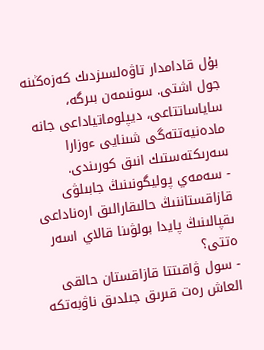بۇل قادامدار تاۋەلسىزدىك كەزەڭىنە جول اشتى. سونىمەن بىرگە، ساياساتتاعى، ديپلوماتياداعى جانە مادەنيەتتەگى شىنايى ءوزارا سەرىكتەستىك انىق كورىندى.
- سەمەي پوليگونىنىڭ جابىلۋى قازاقستاننىڭ حالىقارالىق ارەناداعى ىقپالىنىڭ پايدا بولۋىنا قالاي اسەر ەتتى؟
- سول ۋاقىتتا قازاقستان حالقى العاش رەت قىرىق جىلدىق ناۋبەتكە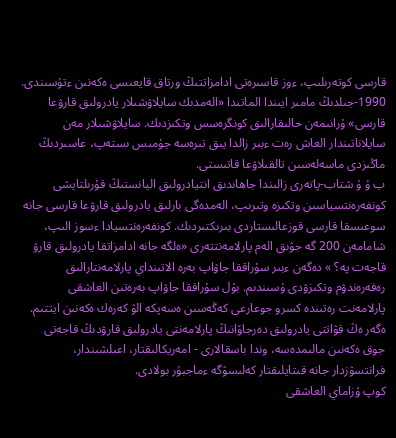قارسى كوتەرىلىپ، ءوز قاسىرەتى ادامزاتتىڭ ورتاق قايعىسى ەكەنىن ءتۇسىندى. 1990-جىلدىڭ مامىر ايىندا الماتىدا «الەمدىك سايلاۋشىلار يادرولىق قارۋعا قارسى» ۇرانىمەن حالىقارالىق كونگرەسس وتكىزدىك. سايلاۋشىلار مەن سايلاناتىندار العاش رەت ءبىر زالدا يىق تىرەسە جۇمىس ىستەپ، عاسىردىڭ ماڭىزدى ماسەلەسىن تالقىلاۋعا قاتىستى.
ب ۇ ۇ شتاب-پاتەرى زالىندا جاھاندىق انتيادرولىق اليانستىڭ قۇرىلتايشى كونفەرەنتسياسىن وتكىزە وتىرىپ، الەمدەگى بارلىق يادرولىق قارۋعا قارسى جانە سوعىسقا قارسى قوزعالىستاردى بىرىكتىردىك. كونفەرەنتسيادا ءسوز الىپ، شامامەن 200 گە جۋىق الەم پارلامەنتتەرى «ەلگە جانە ادامزاتقا يادرولىق قارۋ قاجەت پە؟ » دەگەن ءبىر سۇراققا جاۋاپ بەرە الاتىنداي پارلامەنتارالىق رەفەرەندۋم وتكىزۋدى ۇسىندىم. بۇل سۇراققا جاۋاپ بەرەتىن العاشقى پارلامەنت رەتىندە كسرو جوعارعى كەڭەسىن ەسەپكە الۋ كەرەك ەكەنىن ايتتىم. ەگەر ەڭ قۋاتتى يادرولىق دەرجاۆانىڭ پارلامەنتى يادرولىق قارۋدىڭ قاجەتى جوق ەكەنىن مالىمدەسە، وندا باسقالارى - امەريكالىقتار، اعىلشىندار، فرانتسۋزدار جانە قىتايلىقتار كەلىسۋگە ءماجبۇر بولادى.
كوپ ۇزاماي العاشقى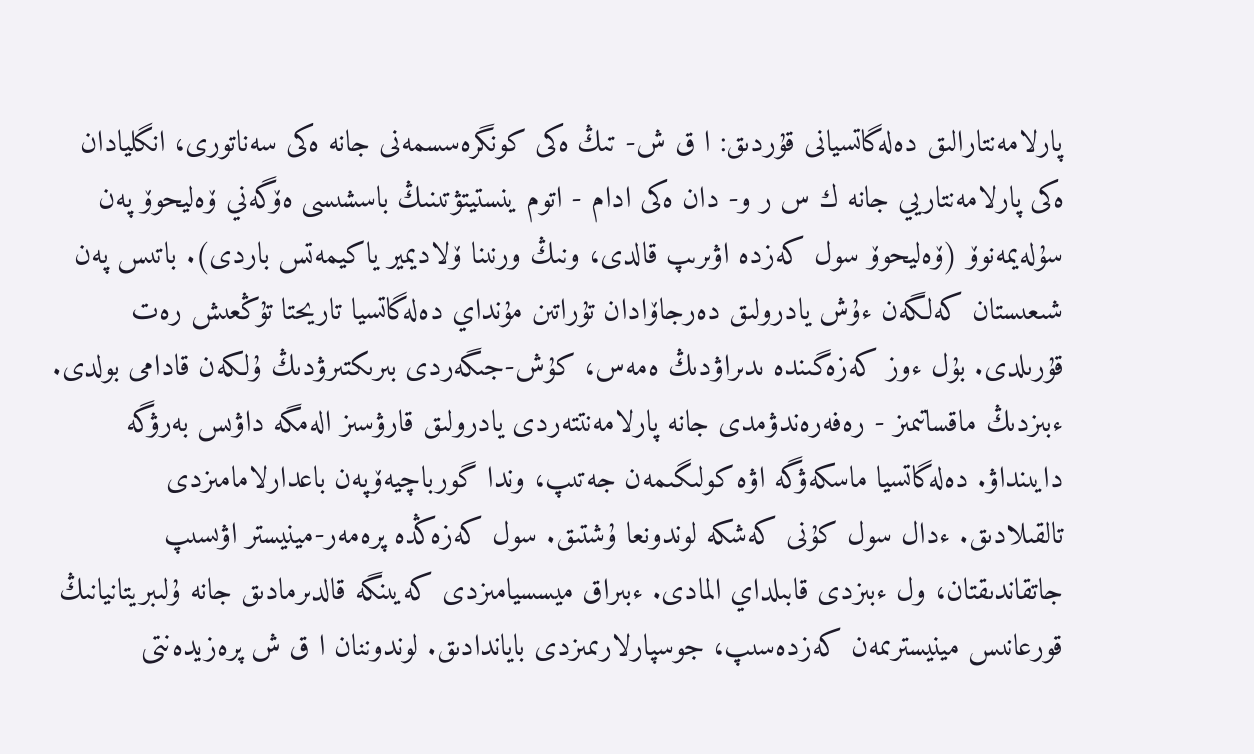پارلامەنتارالىق دەلەگاتسيانى قۇردىق: ا ق ش- تىڭ ەكى كونگرەسسمەنى جانە ەكى سەناتورى، انگليادان ەكى پارلامەنتاريي جانە ك س ر و- دان ەكى ادام - اتوم ينستيتۋتىنىڭ باسشىسى ەۆگەني ۆەليحوۆ پەن سۇلەيمەنوۆ (ۆەليحوۆ سول كەزدە اۋىرىپ قالدى، ونىڭ ورنىنا ۆلاديمير ياكيمەتس باردى). باتىس پەن شىعىستان كەلگەن ءۇش يادرولىق دەرجاۆادان تۇراتىن مۇنداي دەلەگاتسيا تاريحتا تۇڭعىش رەت قۇرىلدى. بۇل ءوز كەزەگىندە ىدىراۋدىڭ ەمەس، كۇش-جىگەردى بىرىكتىرۋدىڭ ۇلكەن قادامى بولدى.
ءبىزدىڭ ماقساتىمىز - رەفەرەندۋمدى جانە پارلامەنتتەردى يادرولىق قارۋسىز الەمگە داۋىس بەرۋگە دايىنداۋ. دەلەگاتسيا ماسكەۋگە اۋە كولىگىمەن جەتىپ، وندا گورباچيەۆپەن باعدارلامامىزدى تالقىلادىق. ءدال سول كۇنى كەشكە لوندونعا ۇشتىق. سول كەزەڭدە پرەمەر-مينيستر اۋىسىپ جاتقاندىقتان، ول ءبىزدى قابىلداي المادى. ءبىراق ميسسيامىزدى كەيىنگە قالدىرمادىق جانە ۇلىبريتانيانىڭ قورعانىس مينيسترىمەن كەزدەسىپ، جوسپارلارىمىزدى باياندادىق. لوندوننان ا ق ش پرەزيدەنتى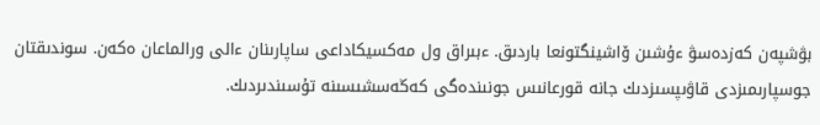بۋشپەن كەزدەسۋ ءۇشىن ۆاشينگتونعا باردىق. ءبىراق ول مەكسيكاداعى ساپارىنان ءالى ورالماعان ەكەن. سوندىقتان جوسپارىمىزدى قاۋىپسىزدىك جانە قورعانىس جونىندەگى كەڭەسشىسىنە تۇسىندىردىك.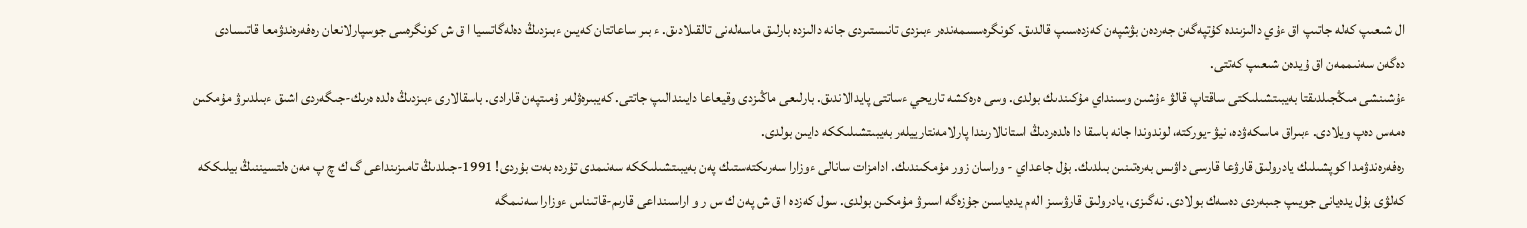ال شىعىپ كەلە جاتىپ اق ءۇي دالىزىندە كۇتپەگەن جەردەن بۋشپەن كەزدەسىپ قالدىق. كونگرەسسمەندەر ءبىزدى تانىستىردى جانە دالىزدە بارلىق ماسەلەنى تالقىلادىق. ء بىر ساعاتتان كەيىن ءبىزدىڭ دەلەگاتسيا ا ق ش كونگرەسى جوسپارلانعان رەفەرەندۋمعا قاتىسادى دەگەن سەنىممەن اق ۇيدەن شىعىپ كەتتى.
ءۇشىنشى مىڭجىلدىقتا بەيبىتشىلىكتى ساقتاپ قالۋ ءۇشىن وسىنداي مۇكىندىك بولدى. وسى ەرەكشە تاريحي ءساتتى پايدالاندىق. بارلىعى ماڭىزدى وقيعاعا دايىندالىپ جاتتى. كەيبىرەۋلەر ۇمىتپەن قارادى. باسقالارى ءبىزدىڭ ەلدە ەرىك-جىگەردى اشىق ءبىلدىرۋ مۇمكىن ەمەس دەپ ويلادى. ءبىراق ماسكەۋدە، نيۋ-يوركتە، لوندوندا جانە باسقا دا ەلدەردىڭ استانالارىندا پارلامەنتارييلەر بەيبىتشىلىككە دايىن بولدى.
رەفەرەندۋمدا كوپشىلىك يادرولىق قارۋعا قارسى داۋىس بەرەتىنىن بىلدىك. بۇل جاعداي - وراسان زور مۇمكىندىك. ادامزات سانالى ءوزارا سەرىكتەستىك پەن بەيبىتشىلىككە سەنىمدى تۇردە بەت بۇردى! 1991-جىلدىڭ تامىزىنداعى گ ك چ پ مەن ەلتسيننىڭ بيلىككە كەلۋى بۇل يدەيانى جويىپ جىبەردى دەسەك بولادى. نەگىزى، يادرولىق قارۋسىز الەم يدەياسىن جۇزەگە اسىرۋ مۇمكىن بولدى. سول كەزدە ا ق ش پەن ك س ر و اراسىنداعى قارىم-قاتىناس ءوزارا سەنىمگە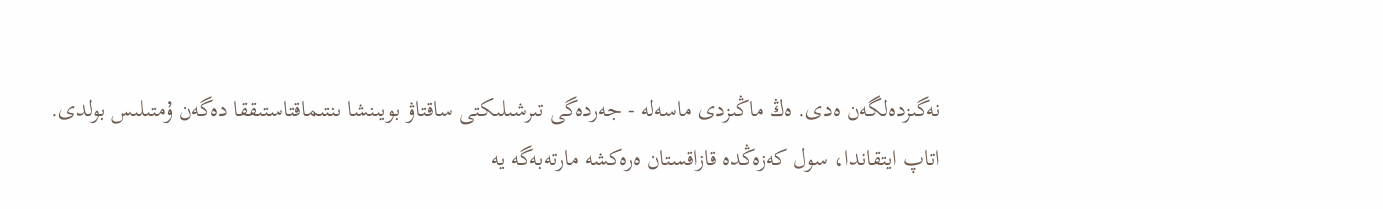نەگىزدەلگەن ەدى. ەڭ ماڭىزدى ماسەلە - جەردەگى تىرشىلىكتى ساقتاۋ بويىنشا ىنتىماقتاستىققا دەگەن ۇمتىلىس بولدى.
اتاپ ايتقاندا، سول كەزەڭدە قازاقستان ەرەكشە مارتەبەگە يە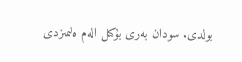بولدى. سودان بەرى بۇكىل الەم ەلىمىزدى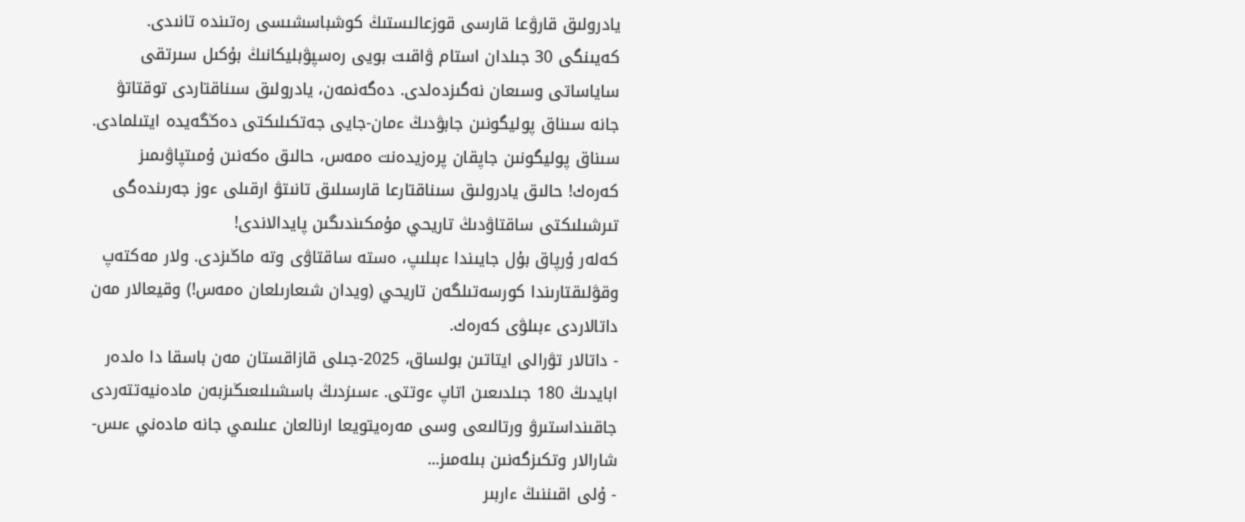يادرولىق قارۋعا قارسى قوزعالىستىڭ كوشباسشىسى رەتىندە تانىدى.
كەيىنگى 30 جىلدان استام ۋاقىت بويى رەسپۋبليكانىڭ بۇكىل سىرتقى ساياساتى وسىعان نەگىزدەلدى. دەگەنمەن، يادرولىق سىناقتاردى توقتاتۋ جانە سىناق پوليگونىن جابۋدىڭ ءمان-جايى جەتكىلىكتى دەڭگەيدە ايتىلمادى.
سىناق پوليگونىن جاپقان پرەزيدەنت ەمەس، حالىق ەكەنىن ۇمىتپاۋىمىز كەرەك! حالىق يادرولىق سىناقتارعا قارسىلىق تانىتۋ ارقىلى ءوز جەرىندەگى تىرشىلىكتى ساقتاۋدىڭ تاريحي مۇمكىندىگىن پايدالاندى!
كەلەر ۇرپاق بۇل جايىندا ءبىلىپ، ەستە ساقتاۋى وتە ماڭىزدى. ولار مەكتەپ وقۋلىقتارىندا كورسەتىلگەن تاريحي (ويدان شىعارىلعان ەمەس!) وقيعالار مەن داتالاردى ءبىلۋى كەرەك.
- داتالار تۋرالى ايتاتىن بولساق، 2025-جىلى قازاقستان مەن باسقا دا ەلدەر ابايدىڭ 180 جىلدىعىن اتاپ ءوتتى. ءسىزدىڭ باسشىلىعىڭىزبەن مادەنيەتتەردى جاقىنداستىرۋ ورتالىعى وسى مەرەيتويعا ارنالعان عىلىمي جانە مادەني ءىس- شارالار وتكىزگەنىن بىلەمىز...
- ۇلى اقىننىڭ ءاربىر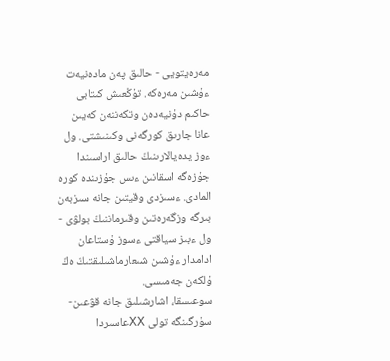مەرەيتويى - حالىق پەن مادەنيەت ءۇشىن مەرەكە. تۇڭعىش كىتابى حاكىم دۇنيەدەن وتكەننەن كەيىن عانا جارىق كورگەنى وكىنىشتى. ول ءوز يدەيالارىنىڭ حالىق اراسىندا جۇزەگە اسقانىن ءىس جۇزىندە كورە المادى. ءسىزدى وقيتىن جانە سىزبەن بىرگە وزگەرەتىن وقىرماننىڭ بولۋى - ول ءبىز سياقتى ءسوز ۇستاعان ادامدار ءۇشىن شىعارماشىلىقتىڭ ەڭ ۇلكەن جەمىسى.
سوعىسقا، اشارشىلىق جانە قۋعىن-سۇرگىنگە تولى ⅩⅩعاسىردا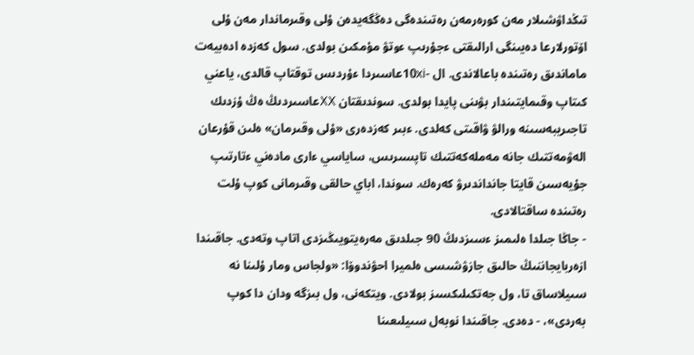تىڭداۋشىلار مەن كورەرمەن رەتىندەگى دەڭگەيدەن ۇلى وقىرماندار مەن ۇلى اۆتورلارعا دەيىنگى ارالىقتى ءجۇرىپ ءوتۋ مۇمكىن بولدى. سول كەزدە ادەبيەت ماماندىق رەتىندە باعالاندى. ال -10ⅺعاسىردا ءۇردىس توقتاپ قالدى، ياعني كىتاپ وقىمايتىندار بۋىنى پايدا بولدى. سوندىقتان ⅩⅩعاسىردىڭ ەڭ ۇزدىك تاجىريبەسىنە ورالۋ ۋاقىتى كەلدى. ءبىر كەزدەرى «ۇلى وقىرمان» ەلىن قۇرعان الەۋمەتتىك جانە مەملەكەتتىك تاپسىرىس، ساياسي ءارى مادەني ءتارتىپ جۇيەسىن قايتا جانداندىرۋ كەرەك. سوندا، اباي حالقى وقىرمانى كوپ ۇلت رەتىندە ساقتالادى.
- جاڭا جىلدا ەلىمىز ءسىزدىڭ 90 جىلدىق مەرەيتويىڭىزدى اتاپ وتەدى. جاقىندا ازەربايجاننىڭ حالىق جازۋشىسى ەلميرا احۋندوۆا: «ولجاس ومار ۇلىنا نە سىيلاساق تا، ول جەتكىلىكسىز بولادى. ويتكەنى، ول بىزگە ودان دا كوپ بەردى»، - دەدى. جاقىندا نوبەل سىيلىعىنا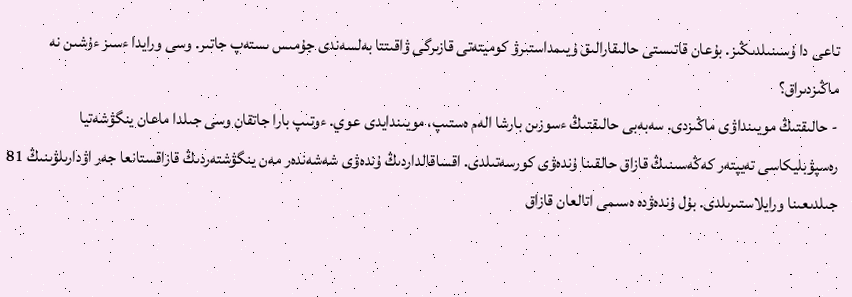تاعى دا ۇسىنىلدىڭىز. بۇعان قاتىستى حالىقارالىق ۇيىمداستىرۋ كوميتەتى قازىرگى ۋاقىتتا بەلسەندى جۇمىس ىستەپ جاتىر. وسى ورايدا ءسىز ءۇشىن نە ماڭىزدىراق؟
- حالىقتىڭ مويىنداۋى ماڭىزدى. سەبەبى حالىقتىڭ ءسوزىن بارشا الەم ەستىپ، مويىندايدى عوي. ءوتىپ بارا جاتقان وسى جىلدا ماعان ينگۋشەتيا رەسپۋبليكاسى تەيپتەر كەڭەسىنىڭ قازاق حالقىنا ۇندەۋى كورسەتىلدى. اقساقالداردىڭ ۇندەۋى شەشەندەر مەن ينگۋشتەردىڭ قازاقستانعا جەر اۋدارىلۋىنىڭ 81 جىلدىعىنا ورايلاستىرىلدى. بۇل ۇندەۋدە ەسىمى اتالعان قازاق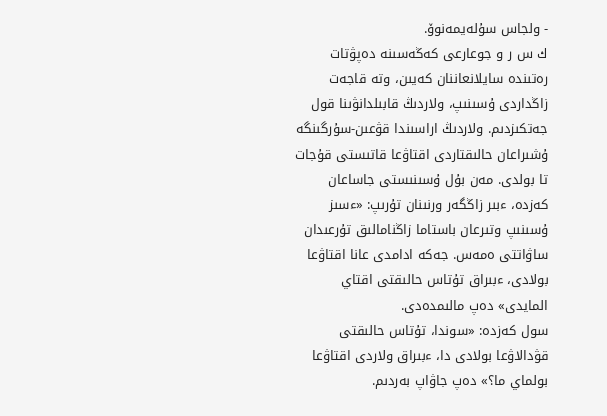- ولجاس سۇلەيمەنوۆ.
ك س ر و جوعارعى كەڭەسىنە دەپۋتات رەتىندە سايلانعاننان كەيىن، وتە قاجەت زاڭداردى ۇسىنىپ، ولاردىڭ قابىلدانۋىنا قول جەتكىزدىم. ولاردىڭ اراسىندا قۋعىن-سۇرگىنگە ۇشىراعان حالىقتاردى اقتاۋعا قاتىستى قۇجات تا بولدى. مەن بۇل ۇسىنىستى جاساعان كەزدە، ءبىر زاڭگەر ورنىنان تۇرىپ: «ءسىز ۇسىنىپ وتىرعان باستاما زاڭنامالىق تۇرعىدان ساۋاتتى ەمەس. جەكە ادامدى عانا اقتاۋعا بولادى، ءبىراق تۇتاس حالىقتى اقتاي المايدى» دەپ مالىمدەدى.
سول كەزدە: «سوندا، تۇتاس حالىقتى قۋدالاۋعا بولادى دا، ءبىراق ولاردى اقتاۋعا بولماي ما؟» دەپ جاۋاپ بەردىم.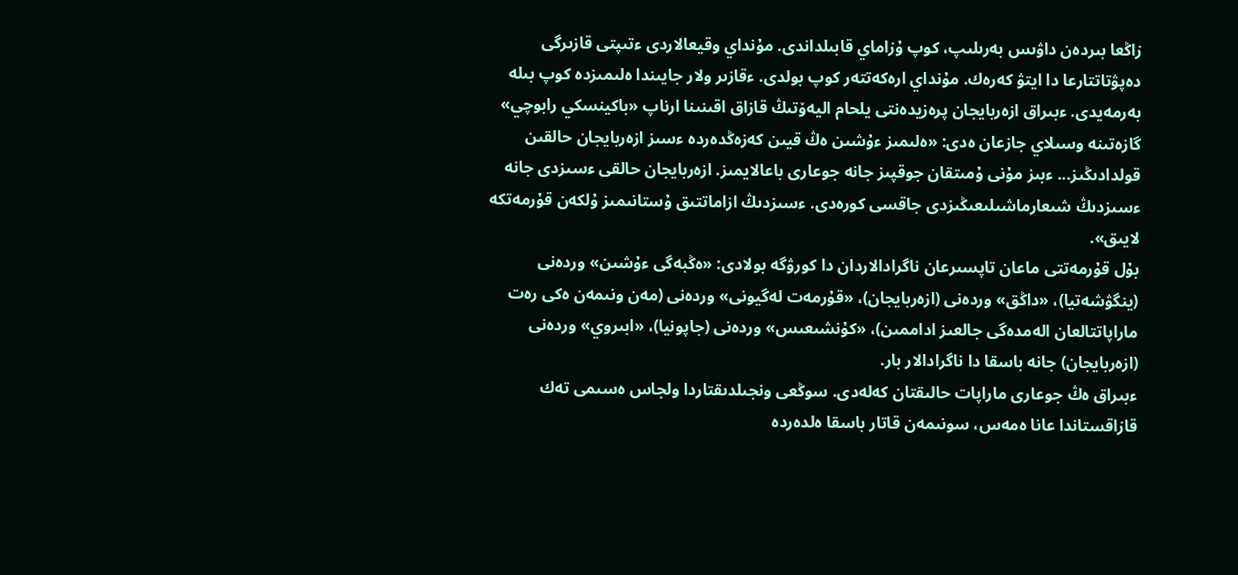زاڭعا بىردەن داۋىس بەرىلىپ، كوپ ۇزاماي قابىلداندى. مۇنداي وقيعالاردى ءتىپتى قازىرگى دەپۋتاتتارعا دا ايتۋ كەرەك. مۇنداي ارەكەتتەر كوپ بولدى. ءقازىر ولار جايىندا ەلىمىزدە كوپ بىلە بەرمەيدى. ءبىراق ازەربايجان پرەزيدەنتى يلحام اليەۆتىڭ قازاق اقىنىنا ارناپ «باكينسكي رابوچي» گازەتىنە وسىلاي جازعان ەدى: «ەلىمىز ءۇشىن ەڭ قيىن كەزەڭدەردە ءسىز ازەربايجان حالقىن قولدادىڭىز... ءبىز مۇنى ۇمىتقان جوقپىز جانە جوعارى باعالايمىز. ازەربايجان حالقى ءسىزدى جانە ءسىزدىڭ شىعارماشىلىعىڭىزدى جاقسى كورەدى. ءسىزدىڭ ازاماتتىق ۇستانىمىز ۇلكەن قۇرمەتكە لايىق».
بۇل قۇرمەتتى ماعان تاپسىرعان ناگرادالاردان دا كورۋگە بولادى: «ەڭبەگى ءۇشىن» وردەنى (ينگۋشەتيا)، «داڭق» وردەنى (ازەربايجان)، «قۇرمەت لەگيونى» وردەنى (مەن ونىمەن ەكى رەت ماراپاتتالعان الەمدەگى جالعىز اداممىن)، «كۇنشىعىس» وردەنى (جاپونيا)، «ابىروي» وردەنى (ازەربايجان) جانە باسقا دا ناگرادالار بار.
ءبىراق ەڭ جوعارى ماراپات حالىقتان كەلەدى. سوڭعى ونجىلدىقتاردا ولجاس ەسىمى تەك قازاقستاندا عانا ەمەس، سونىمەن قاتار باسقا ەلدەردە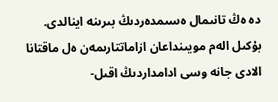دە ەڭ تانىمال ەسىمدەردىڭ بىرىنە اينالدى.
بۇكىل الەم مويىنداعان ازاماتتارىمەن ەل ماقتانا الادى جانە وسى ادامداردىڭ اقىل-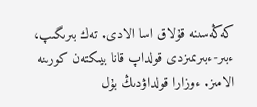كەڭەسىنە قۇلاق اسا الادى. تەك بىرىگىپ، ءبىر-ءبىرىمىزدى قولداپ قانا بيىكتەن كورىنە الامىز. ءوزارا قولداۋدىڭ بۇل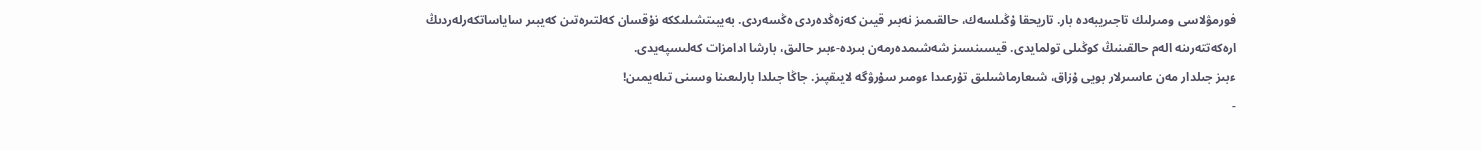فورمۋلاسى ومىرلىك تاجىريبەدە بار. تاريحقا ۇڭىلسەك، حالقىمىز نەبىر قيىن كەزەڭدەردى ەڭسەردى. بەيبىتشىلىككە نۇقسان كەلتىرەتىن كەيبىر ساياساتكەرلەردىڭ ارەكەتتەرىنە الەم حالقىنىڭ كوڭىلى تولمايدى. قيسىنسىز شەشىمدەرمەن بىردە-ءبىر حالىق، بارشا ادامزات كەلىسپەيدى.
ءبىز جىلدار مەن عاسىرلار بويى ۇزاق، شىعارماشىلىق تۇرعىدا ءومىر سۇرۋگە لايىقپىز. جاڭا جىلدا بارلىعىنا وسىنى تىلەيمىن!
-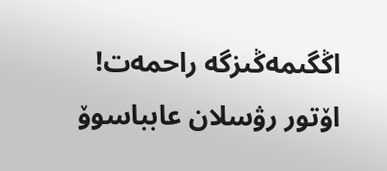اڭگىمەڭىزگە راحمەت!
اۆتور رۋسلان عابباسوۆ